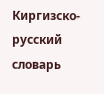Киргизско-русский словарь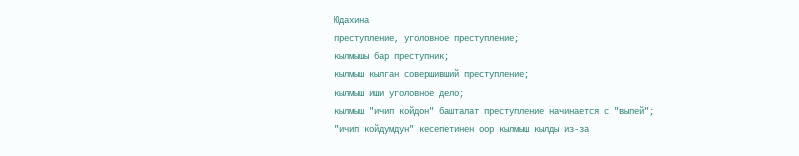Юдахина
преступление, уголовное преступление;
кылмышы бар преступник;
кылмыш кылган совершивший преступление;
кылмыш иши уголовное дело;
кылмыш "ичип койдон" башталат преступление начинается с "выпей";
"ичип койдумдун" кесепетинен оор кылмыш кылды из-за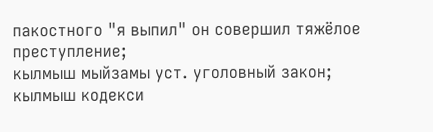пакостного "я выпил" он совершил тяжёлое преступление;
кылмыш мыйзамы уст. уголовный закон;
кылмыш кодекси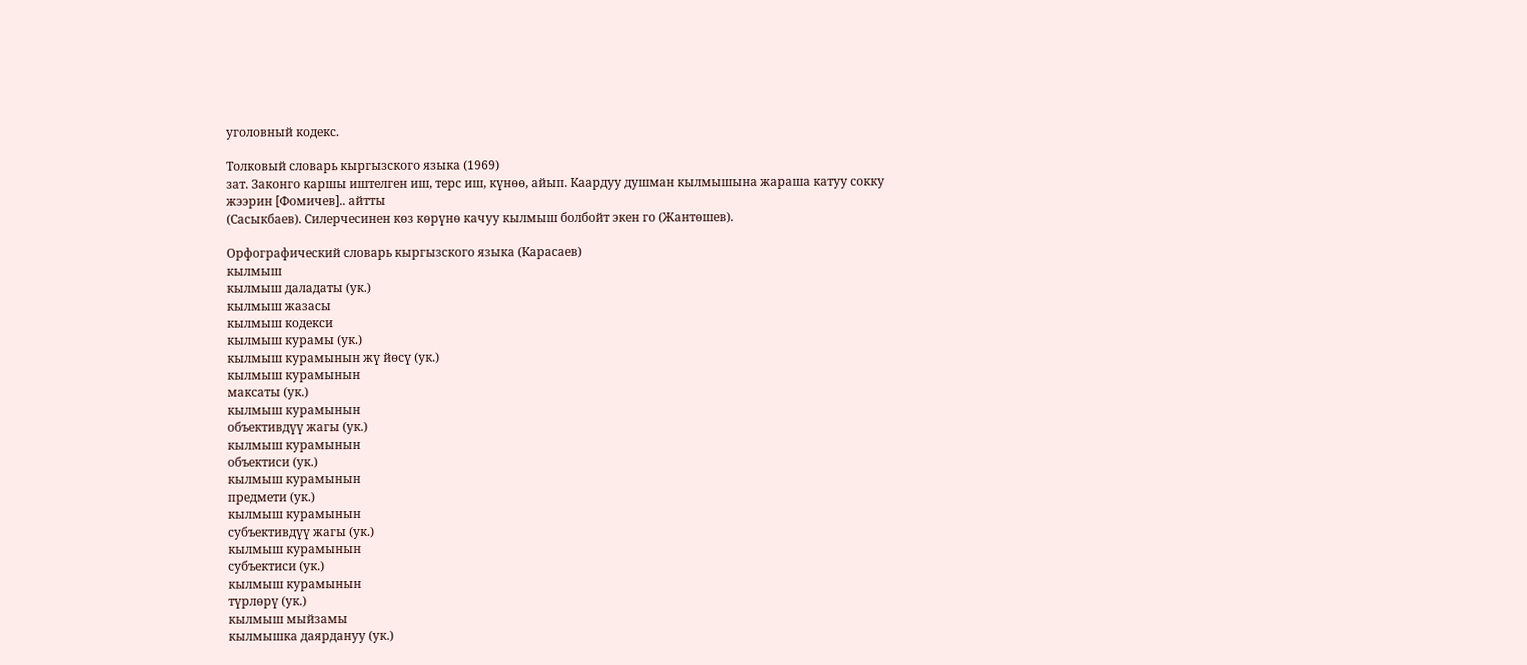уголовный кодекс.

Толковый словарь кыргызского языка (1969)
зат. Законго каршы иштелген иш, терс иш, күнөө, айып. Каардуу душман кылмышына жараша катуу сокку жээрин [Фомичев].. айтты
(Сасыкбаев). Силерчесинен көз көрүнө качуу кылмыш болбойт экен го (Жантөшев).

Орфографический словарь кыргызского языка (Карасаев)
кылмыш
кылмыш даладаты (ук.)
кылмыш жазасы
кылмыш кодекси
кылмыш курамы (ук.)
кылмыш курамынын жү йөсү (ук.)
кылмыш курамынын
максаты (ук.)
кылмыш курамынын
объективдүү жагы (ук.)
кылмыш курамынын
объектиси (ук.)
кылмыш курамынын
предмети (ук.)
кылмыш курамынын
субъективдүү жагы (ук.)
кылмыш курамынын
субъектиси (ук.)
кылмыш курамынын
түрлөрү (ук.)
кылмыш мыйзамы
кылмышка даярдануу (ук.)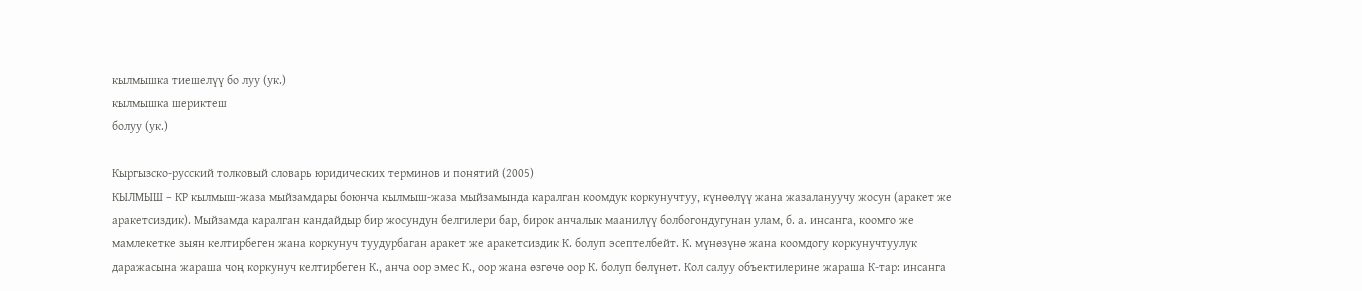кылмышка тиешелүү бо луу (ук.)
кылмышка шериктеш
болуу (ук.)

Кыргызско-русский толковый словарь юридических терминов и понятий (2005)
КЫЛМЫШ – КР кылмыш-жаза мыйзамдары боюнча кылмыш-жаза мыйзамында каралган коомдук коркунучтуу, күнөөлүү жана жазалануучу жосун (аракет же аракетсиздик). Мыйзамда каралган кандайдыр бир жосундун белгилери бар, бирок анчалык маанилүү болбогондугунан улам, б. а. инсанга, коомго же мамлекетке зыян келтирбеген жана коркунуч туудурбаган аракет же аракетсиздик К. болуп эсептелбейт. К. мүнөзүнө жана коомдогу коркунучтуулук даражасына жараша чоң коркунуч келтирбеген К., анча оор эмес К., оор жана өзгөчө оор К. болуп бөлүнөт. Кол салуу объектилерине жараша К-тар: инсанга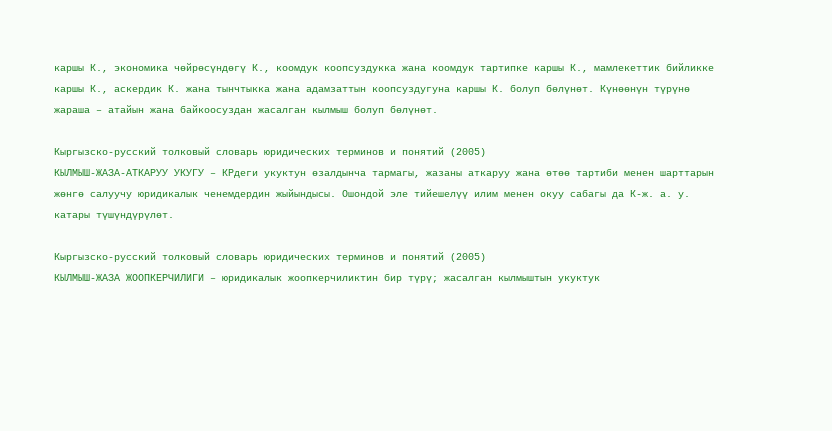каршы К., экономика чөйрөсүндөгү К., коомдук коопсуздукка жана коомдук тартипке каршы К., мамлекеттик бийликке каршы К., аскердик К. жана тынчтыкка жана адамзаттын коопсуздугуна каршы К. болуп бөлүнөт. Күнөөнүн түрүнө жараша – атайын жана байкоосуздан жасалган кылмыш болуп бөлүнөт.

Кыргызско-русский толковый словарь юридических терминов и понятий (2005)
КЫЛМЫШ-ЖАЗА-АТКАРУУ УКУГУ – КРдеги укуктун өзалдынча тармагы, жазаны аткаруу жана өтөө тартиби менен шарттарын жөнгө салуучу юридикалык ченемдердин жыйындысы. Ошондой эле тийешелүү илим менен окуу сабагы да К-ж. а. у. катары түшүндүрүлөт.

Кыргызско-русский толковый словарь юридических терминов и понятий (2005)
КЫЛМЫШ-ЖАЗА ЖООПКЕРЧИЛИГИ – юридикалык жоопкерчиликтин бир түрү; жасалган кылмыштын укуктук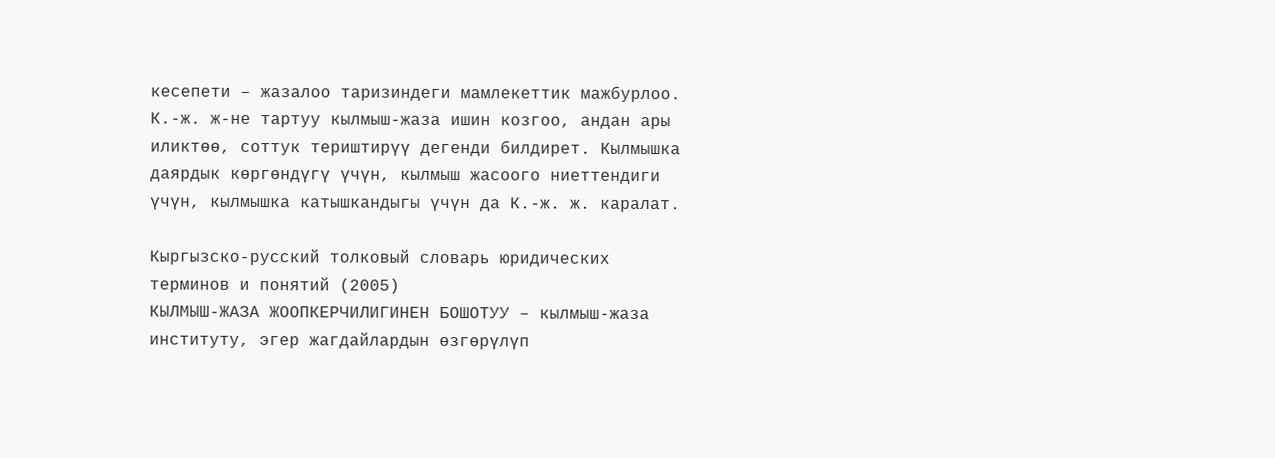кесепети – жазалоо таризиндеги мамлекеттик мажбурлоо. К.-ж. ж-не тартуу кылмыш-жаза ишин козгоо, андан ары иликтөө, соттук териштирүү дегенди билдирет. Кылмышка даярдык көргөндүгү үчүн, кылмыш жасоого ниеттендиги үчүн, кылмышка катышкандыгы үчүн да К.-ж. ж. каралат.

Кыргызско-русский толковый словарь юридических терминов и понятий (2005)
КЫЛМЫШ-ЖАЗА ЖООПКЕРЧИЛИГИНЕН БОШОТУУ – кылмыш-жаза институту, эгер жагдайлардын өзгөрүлүп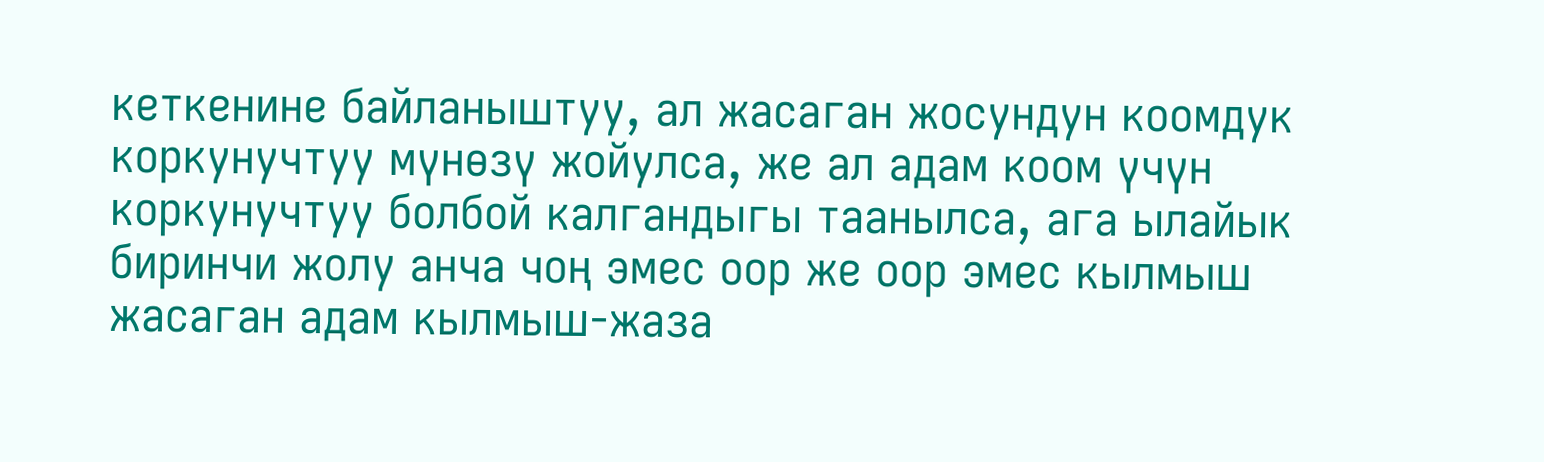кеткенине байланыштуу, ал жасаган жосундун коомдук коркунучтуу мүнөзү жойулса, же ал адам коом үчүн коркунучтуу болбой калгандыгы таанылса, ага ылайык биринчи жолу анча чоң эмес оор же оор эмес кылмыш жасаган адам кылмыш-жаза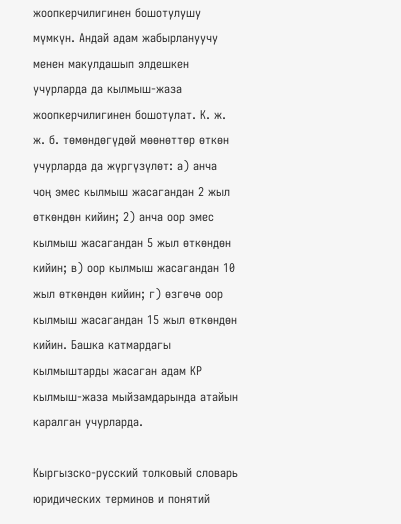жоопкерчилигинен бошотулушу мүмкүн. Андай адам жабырлануучу менен макулдашып элдешкен учурларда да кылмыш-жаза жоопкерчилигинен бошотулат. К. ж. ж. б. төмөндөгүдөй мөөнөттөр өткөн учурларда да жүргүзүлөт: а) анча чоң эмес кылмыш жасагандан 2 жыл өткөндөн кийин; 2) анча оор эмес кылмыш жасагандан 5 жыл өткөндөн кийин; в) оор кылмыш жасагандан 10 жыл өткөндөн кийин; г) өзгөчө оор кылмыш жасагандан 15 жыл өткөндөн кийин. Башка катмардагы кылмыштарды жасаган адам КР кылмыш-жаза мыйзамдарында атайын каралган учурларда.

Кыргызско-русский толковый словарь юридических терминов и понятий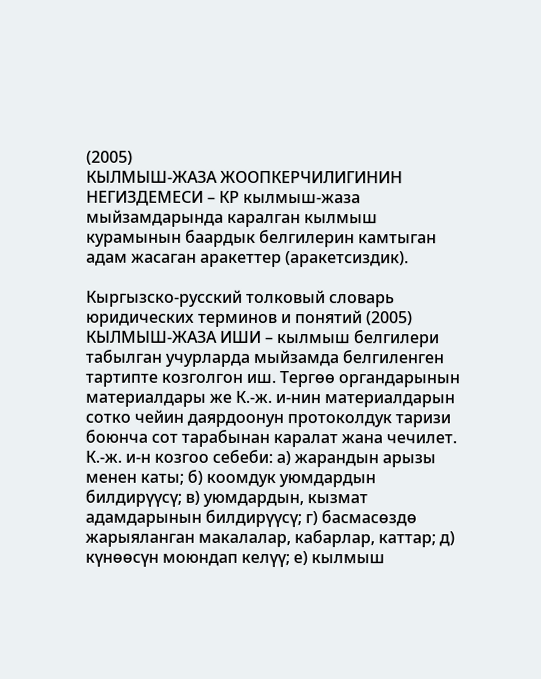(2005)
КЫЛМЫШ-ЖАЗА ЖООПКЕРЧИЛИГИНИН НЕГИЗДЕМЕСИ – КР кылмыш-жаза мыйзамдарында каралган кылмыш курамынын баардык белгилерин камтыган адам жасаган аракеттер (аракетсиздик).

Кыргызско-русский толковый словарь юридических терминов и понятий (2005)
КЫЛМЫШ-ЖАЗА ИШИ – кылмыш белгилери табылган учурларда мыйзамда белгиленген тартипте козголгон иш. Тергөө органдарынын материалдары же К.-ж. и-нин материалдарын сотко чейин даярдоонун протоколдук таризи боюнча сот тарабынан каралат жана чечилет. К.-ж. и-н козгоо себеби: а) жарандын арызы менен каты; б) коомдук уюмдардын билдирүүсү; в) уюмдардын, кызмат адамдарынын билдирүүсү; г) басмасөздө жарыяланган макалалар, кабарлар, каттар; д) күнөөсүн моюндап келүү; е) кылмыш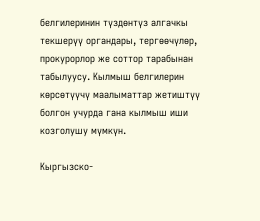белгилеринин түздөнтүз алгачкы текшерүү органдары, тергөөчүлөр, прокурорлор же соттор тарабынан табылуусу. Кылмыш белгилерин көрсөтүүчү маалыматтар жетиштүү болгон учурда гана кылмыш иши козголушу мүмкүн.

Кыргызско-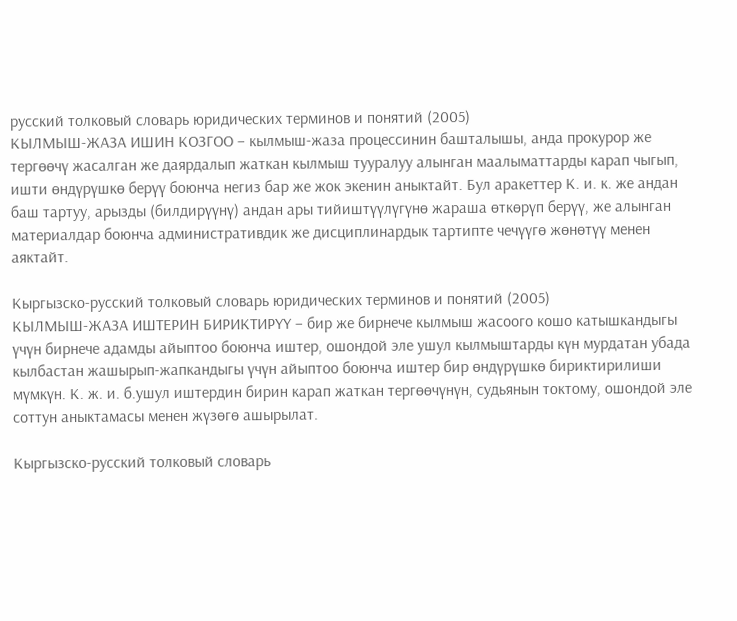русский толковый словарь юридических терминов и понятий (2005)
КЫЛМЫШ-ЖАЗА ИШИН КОЗГОО – кылмыш-жаза процессинин башталышы, анда прокурор же тергөөчү жасалган же даярдалып жаткан кылмыш тууралуу алынган маалыматтарды карап чыгып, ишти өндүрүшкө берүү боюнча негиз бар же жок экенин аныктайт. Бул аракеттер К. и. к. же андан баш тартуу, арызды (билдирүүнү) андан ары тийиштүүлүгүнө жараша өткөрүп берүү, же алынган материалдар боюнча административдик же дисциплинардык тартипте чечүүгө жөнөтүү менен аяктайт.

Кыргызско-русский толковый словарь юридических терминов и понятий (2005)
КЫЛМЫШ-ЖАЗА ИШТЕРИН БИРИКТИРҮҮ – бир же бирнече кылмыш жасоого кошо катышкандыгы үчүн бирнече адамды айыптоо боюнча иштер, ошондой эле ушул кылмыштарды күн мурдатан убада кылбастан жашырып-жапкандыгы үчүн айыптоо боюнча иштер бир өндүрүшкө бириктирилиши мүмкүн. К. ж. и. б.ушул иштердин бирин карап жаткан тергөөчүнүн, судьянын токтому, ошондой эле соттун аныктамасы менен жүзөгө ашырылат.

Кыргызско-русский толковый словарь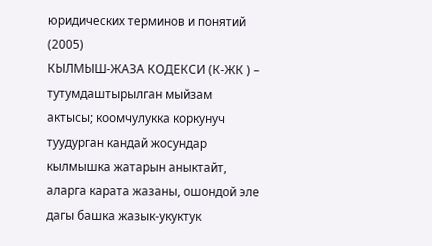юридических терминов и понятий (2005)
КЫЛМЫШ-ЖАЗА КОДЕКСИ (К-ЖК ) – тутумдаштырылган мыйзам актысы; коомчулукка коркунуч туудурган кандай жосундар кылмышка жатарын аныктайт, аларга карата жазаны, ошондой эле дагы башка жазык-укуктук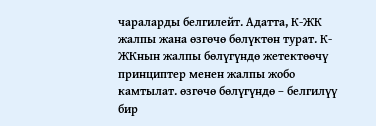чараларды белгилейт. Адатта, К-ЖК жалпы жана өзгөчө бөлүктөн турат. К-ЖКнын жалпы бөлүгүндө жетектөөчү принциптер менен жалпы жобо камтылат. өзгөчө бөлүгүндө – белгилүү бир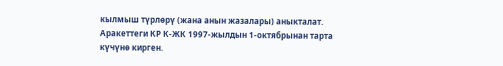кылмыш түрлөрү (жана анын жазалары) аныкталат. Аракеттеги КР К-ЖК 1997-жылдын 1-октябрынан тарта күчүнө кирген.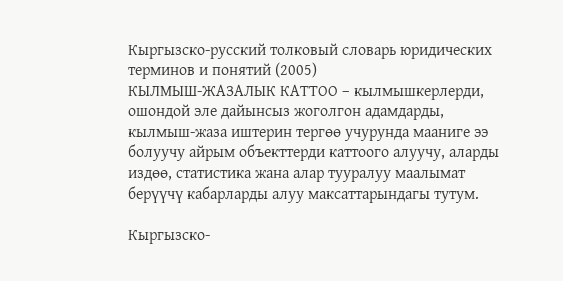Кыргызско-русский толковый словарь юридических терминов и понятий (2005)
КЫЛМЫШ-ЖАЗАЛЫК КАТТОО – кылмышкерлерди, ошондой эле дайынсыз жоголгон адамдарды, кылмыш-жаза иштерин тергөө учурунда мааниге ээ болуучу айрым объекттерди каттоого алуучу, аларды издөө, статистика жана алар тууралуу маалымат берүүчү кабарларды алуу максаттарындагы тутум.

Кыргызско-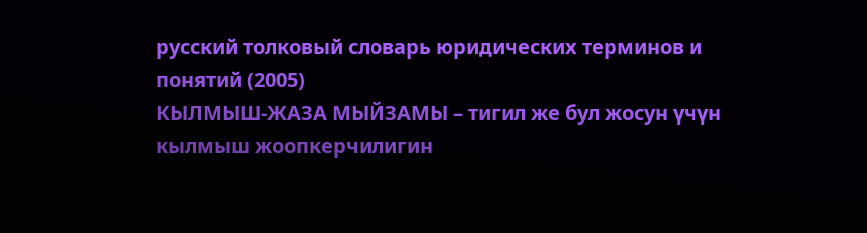русский толковый словарь юридических терминов и понятий (2005)
КЫЛМЫШ-ЖАЗА МЫЙЗАМЫ – тигил же бул жосун үчүн кылмыш жоопкерчилигин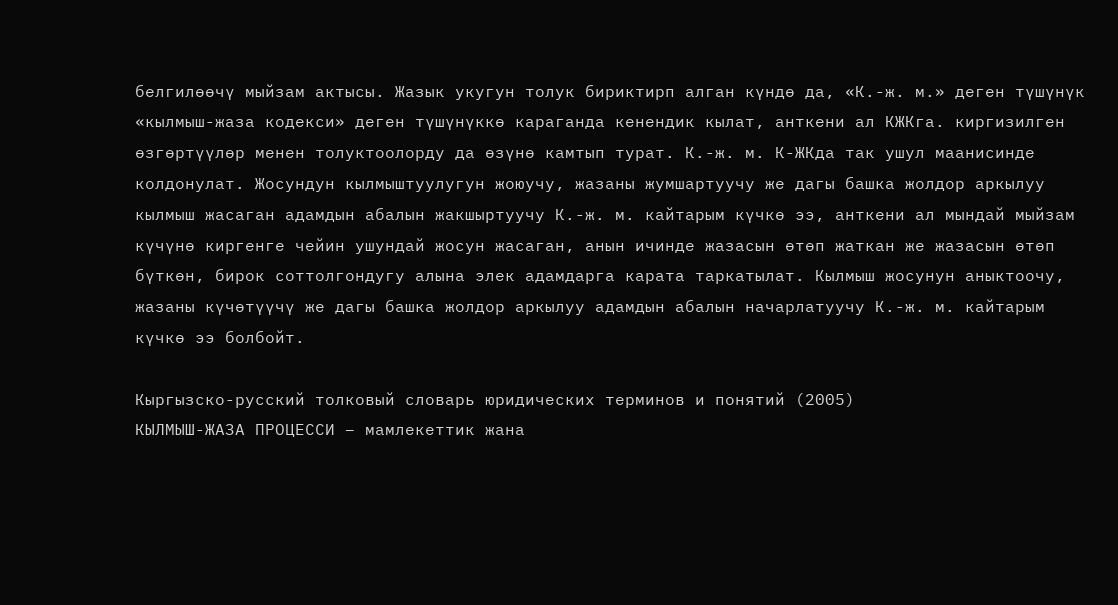белгилөөчү мыйзам актысы. Жазык укугун толук бириктирп алган күндө да, «К.-ж. м.» деген түшүнүк «кылмыш-жаза кодекси» деген түшүнүккө караганда кенендик кылат, анткени ал КЖКга. киргизилген өзгөртүүлөр менен толуктоолорду да өзүнө камтып турат. К.-ж. м. К-ЖКда так ушул маанисинде колдонулат. Жосундун кылмыштуулугун жоюучу, жазаны жумшартуучу же дагы башка жолдор аркылуу кылмыш жасаган адамдын абалын жакшыртуучу К.-ж. м. кайтарым күчкө ээ, анткени ал мындай мыйзам күчүнө киргенге чейин ушундай жосун жасаган, анын ичинде жазасын өтөп жаткан же жазасын өтөп бүткөн, бирок соттолгондугу алына элек адамдарга карата таркатылат. Кылмыш жосунун аныктоочу, жазаны күчөтүүчү же дагы башка жолдор аркылуу адамдын абалын начарлатуучу К.-ж. м. кайтарым күчкө ээ болбойт.

Кыргызско-русский толковый словарь юридических терминов и понятий (2005)
КЫЛМЫШ-ЖАЗА ПРОЦЕССИ – мамлекеттик жана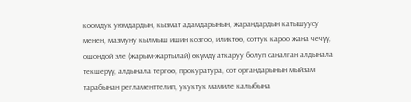коомдук уюмдардын, кызмат адамдарынын, жарандардын катышуусу менен, мазмуну кылмыш ишин козгоо, иликтөө, соттук кароо жана чечүү, ошондой эле (жарым-жартылай) өкүмдү аткаруу болуп саналган алдынала текшерүү, алдынала тергөө, прокуратура, сот органдарынын мыйзам тарабынан регламенттелип, укуктук мамиле калыбына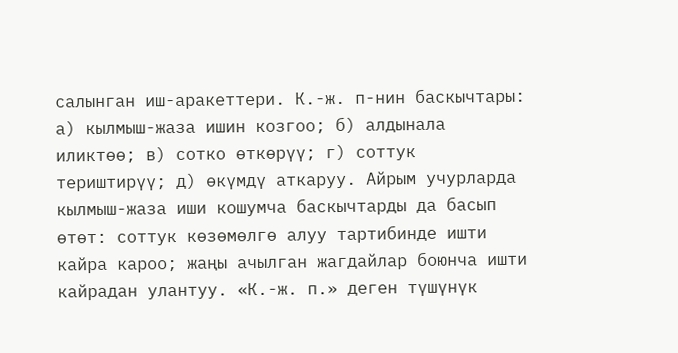салынган иш-аракеттери. К.-ж. п-нин баскычтары: а) кылмыш-жаза ишин козгоо; б) алдынала иликтөө; в) сотко өткөрүү; г) соттук териштирүү; д) өкүмдү аткаруу. Айрым учурларда кылмыш-жаза иши кошумча баскычтарды да басып өтөт: соттук көзөмөлгө алуу тартибинде ишти кайра кароо; жаңы ачылган жагдайлар боюнча ишти кайрадан улантуу. «К.-ж. п.» деген түшүнүк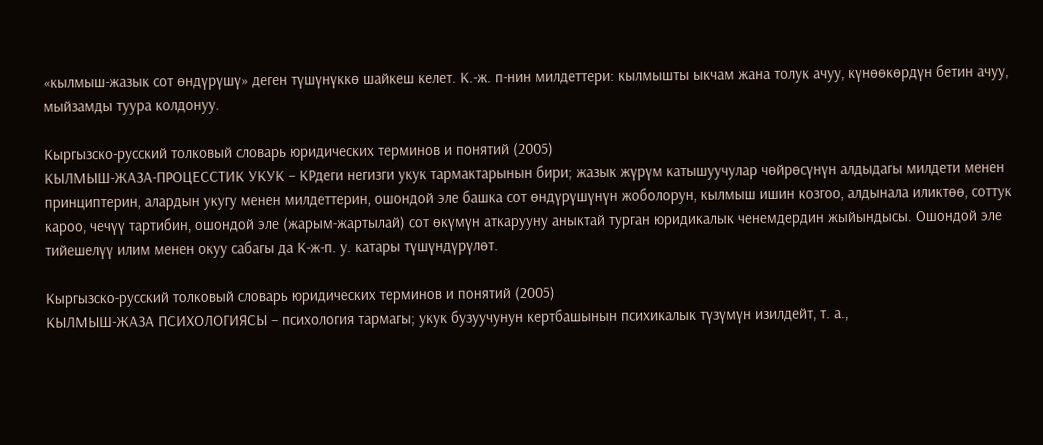«кылмыш-жазык сот өндүрүшү» деген түшүнүккө шайкеш келет. К.-ж. п-нин милдеттери: кылмышты ыкчам жана толук ачуу, күнөөкөрдүн бетин ачуу, мыйзамды туура колдонуу.

Кыргызско-русский толковый словарь юридических терминов и понятий (2005)
КЫЛМЫШ-ЖАЗА-ПРОЦЕССТИК УКУК – КРдеги негизги укук тармактарынын бири; жазык жүрүм катышуучулар чөйрөсүнүн алдыдагы милдети менен принциптерин, алардын укугу менен милдеттерин, ошондой эле башка сот өндүрүшүнүн жоболорун, кылмыш ишин козгоо, алдынала иликтөө, соттук кароо, чечүү тартибин, ошондой эле (жарым-жартылай) сот өкүмүн аткарууну аныктай турган юридикалык ченемдердин жыйындысы. Ошондой эле тийешелүү илим менен окуу сабагы да К-ж-п. у. катары түшүндүрүлөт.

Кыргызско-русский толковый словарь юридических терминов и понятий (2005)
КЫЛМЫШ-ЖАЗА ПСИХОЛОГИЯСЫ – психология тармагы; укук бузуучунун кертбашынын психикалык түзүмүн изилдейт, т. а.,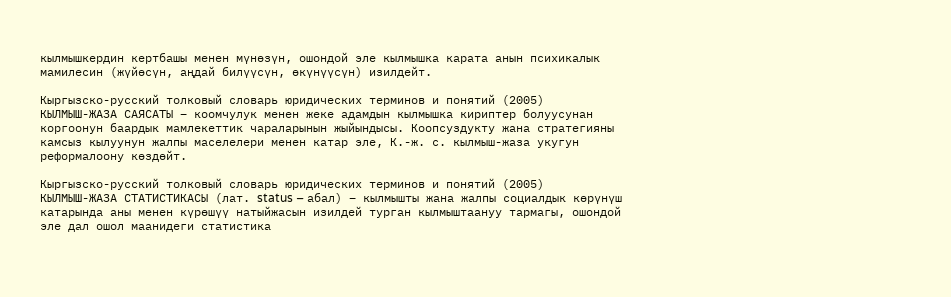кылмышкердин кертбашы менен мүнөзүн, ошондой эле кылмышка карата анын психикалык мамилесин (жүйөсүн, аңдай билүүсүн, өкүнүүсүн) изилдейт.

Кыргызско-русский толковый словарь юридических терминов и понятий (2005)
КЫЛМЫШ-ЖАЗА САЯСАТЫ – коомчулук менен жеке адамдын кылмышка кириптер болуусунан коргоонун баардык мамлекеттик чараларынын жыйындысы. Коопсуздукту жана стратегияны камсыз кылуунун жалпы маселелери менен катар эле, К.-ж. с. кылмыш-жаза укугун реформалоону көздөйт.

Кыргызско-русский толковый словарь юридических терминов и понятий (2005)
КЫЛМЫШ-ЖАЗА СТАТИСТИКАСЫ (лат. status – абал) – кылмышты жана жалпы социалдык көрүнүш катарында аны менен күрөшүү натыйжасын изилдей турган кылмыштаануу тармагы, ошондой эле дал ошол маанидеги статистика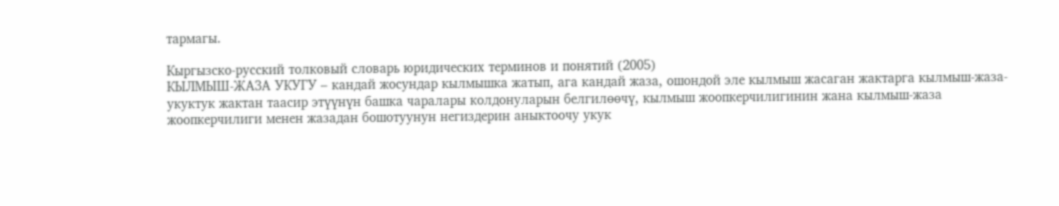тармагы.

Кыргызско-русский толковый словарь юридических терминов и понятий (2005)
КЫЛМЫШ-ЖАЗА УКУГУ – кандай жосундар кылмышка жатып, ага кандай жаза, ошондой эле кылмыш жасаган жактарга кылмыш-жаза-укуктук жактан таасир этүүнүн башка чаралары колдонуларын белгилөөчү, кылмыш жоопкерчилигинин жана кылмыш-жаза жоопкерчилиги менен жазадан бошотуунун негиздерин аныктоочу укук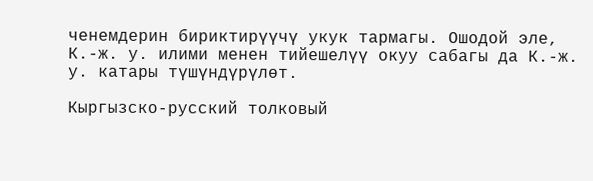ченемдерин бириктирүүчү укук тармагы. Ошодой эле, К.-ж. у. илими менен тийешелүү окуу сабагы да К.-ж. у. катары түшүндүрүлөт.

Кыргызско-русский толковый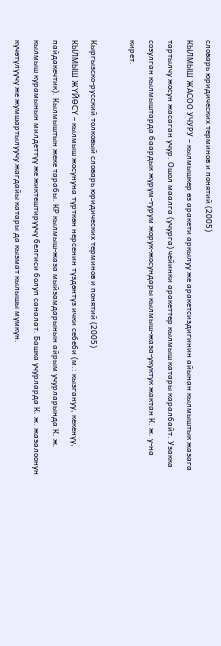словарь юридических терминов и понятий (2005)
КЫЛМЫШ ЖАСОО УЧУРУ – кылмышкер өз аракети аркылуу же аракетсиздигинин айынан кылмыштык жазага тартылчу жосун жасаган учур. Ошол маалга (учурга) чейинки аракеттер кылмыш катары каралбайт. Узакка созулган кылмыштарда баардык жүрүм-турум жорук-жосундары кылмыш-жаза-укуктук жактан К. ж. у-на кирет.

Кыргызско-русский толковый словарь юридических терминов и понятий (2005)
КЫЛМЫШ ЖҮЙӨСҮ – кылмыш жосунуна түрткөн нерсенин түздөнтүз ички себеби (м.: кызгануу, кекенүү, пайдакечтик). Кылмыштын жеке тарабы. КР кылмыш-жаза мыйзамдарынын айрым учурларында К. ж. кылмыш курамынын милдеттүү же жиктештирүүчү белгиси болуп саналат. Башка учурларда К. ж. жазалоонун күчөтүлүүчү же жумшартылуучу жагдайы катары да кызмат кылышы мүмкүн.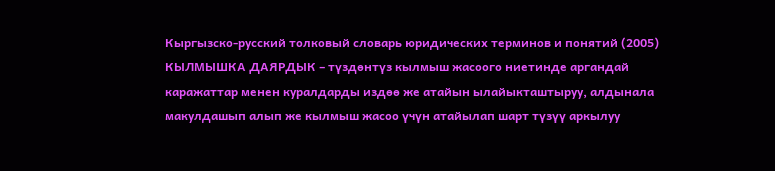Кыргызско-русский толковый словарь юридических терминов и понятий (2005)
КЫЛМЫШКА ДАЯРДЫК – түздөнтүз кылмыш жасоого ниетинде аргандай каражаттар менен куралдарды издөө же атайын ылайыкташтыруу, алдынала макулдашып алып же кылмыш жасоо үчүн атайылап шарт түзүү аркылуу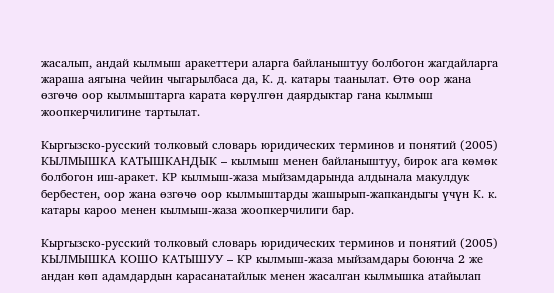жасалып, андай кылмыш аракеттери аларга байланыштуу болбогон жагдайларга жараша аягына чейин чыгарылбаса да, К. д. катары таанылат. Өтө оор жана өзгөчө оор кылмыштарга карата көрүлгөн даярдыктар гана кылмыш жоопкерчилигине тартылат.

Кыргызско-русский толковый словарь юридических терминов и понятий (2005)
КЫЛМЫШКА КАТЫШКАНДЫК – кылмыш менен байланыштуу, бирок ага көмөк болбогон иш-аракет. КР кылмыш-жаза мыйзамдарында алдынала макулдук бербестен, оор жана өзгөчө оор кылмыштарды жашырып-жапкандыгы үчүн К. к. катары кароо менен кылмыш-жаза жоопкерчилиги бар.

Кыргызско-русский толковый словарь юридических терминов и понятий (2005)
КЫЛМЫШКА КОШО КАТЫШУУ – КР кылмыш-жаза мыйзамдары боюнча 2 же андан көп адамдардын карасанатайлык менен жасалган кылмышка атайылап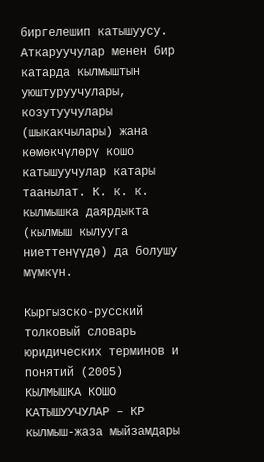биргелешип катышуусу. Аткаруучулар менен бир катарда кылмыштын уюштуруучулары, козутуучулары (шыкакчылары) жана көмөкчүлөрү кошо катышуучулар катары таанылат. К. к. к. кылмышка даярдыкта (кылмыш кылууга ниеттенүүдө) да болушу мүмкүн.

Кыргызско-русский толковый словарь юридических терминов и понятий (2005)
КЫЛМЫШКА КОШО КАТЫШУУЧУЛАР – КР кылмыш-жаза мыйзамдары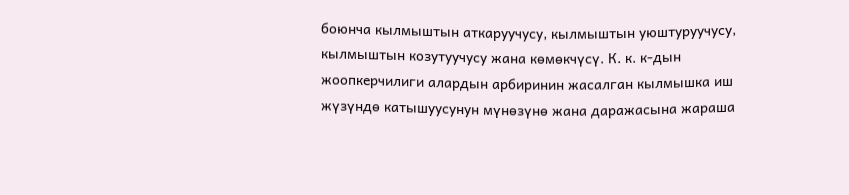боюнча кылмыштын аткаруучусу, кылмыштын уюштуруучусу, кылмыштын козутуучусу жана көмөкчүсү. К. к. к-дын жоопкерчилиги алардын арбиринин жасалган кылмышка иш жүзүндө катышуусунун мүнөзүнө жана даражасына жараша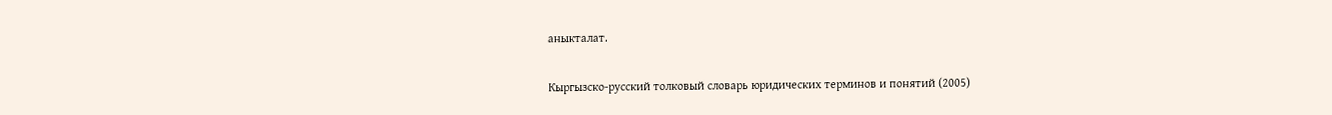аныкталат.

Кыргызско-русский толковый словарь юридических терминов и понятий (2005)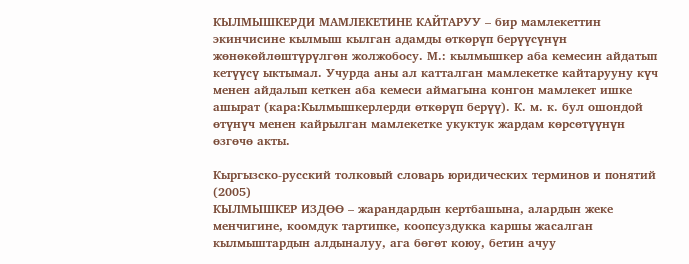КЫЛМЫШКЕРДИ МАМЛЕКЕТИНЕ КАЙТАРУУ – бир мамлекеттин экинчисине кылмыш кылган адамды өткөрүп берүүсүнүн жөнөкөйлөштүрүлгөн жолжобосу. М.: кылмышкер аба кемесин айдатып кетүүсү ыктымал. Учурда аны ал катталган мамлекетке кайтарууну күч менен айдалып кеткен аба кемеси аймагына конгон мамлекет ишке ашырат (кара:Кылмышкерлерди өткөрүп берүү). К. м. к. бул ошондой өтүнүч менен кайрылган мамлекетке укуктук жардам көрсөтүүнүн өзгөчө акты.

Кыргызско-русский толковый словарь юридических терминов и понятий (2005)
КЫЛМЫШКЕР ИЗДӨӨ – жарандардын кертбашына, алардын жеке менчигине, коомдук тартипке, коопсуздукка каршы жасалган кылмыштардын алдыналуу, ага бөгөт коюу, бетин ачуу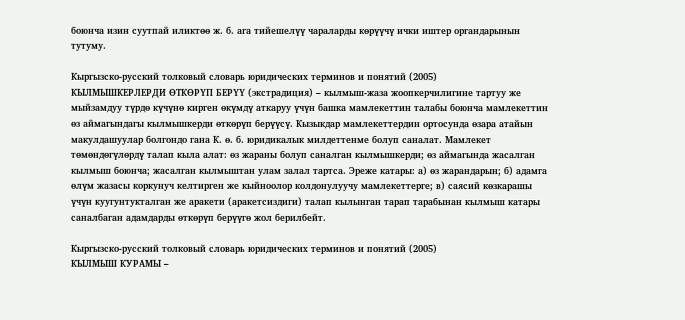боюнча изин суутпай иликтөө ж. б. ага тийешелүү чараларды көрүүчү ички иштер органдарынын тутуму.

Кыргызско-русский толковый словарь юридических терминов и понятий (2005)
КЫЛМЫШКЕРЛЕРДИ ӨТКӨРҮП БЕРҮҮ (экстрадиция) – кылмыш-жаза жоопкерчилигине тартуу же мыйзамдуу түрдө күчүнө кирген өкүмдү аткаруу үчүн башка мамлекеттин талабы боюнча мамлекеттин өз аймагындагы кылмышкерди өткөрүп берүүсү. Кызыкдар мамлекеттердин ортосунда өзара атайын макулдашуулар болгондо гана К. ө. б. юридикалык милдеттенме болуп саналат. Мамлекет төмөндөгүлөрдү талап кыла алат: өз жараны болуп саналган кылмышкерди; өз аймагында жасалган кылмыш боюнча; жасалган кылмыштан улам залал тартса. Эреже катары: а) өз жарандарын; б) адамга өлүм жазасы коркунуч келтирген же кыйноолор колдонулуучу мамлекеттерге; в) саясий көзкарашы үчүн куугунтукталган же аракети (аракетсиздиги) талап кылынган тарап тарабынан кылмыш катары саналбаган адамдарды өткөрүп берүүгө жол берилбейт.

Кыргызско-русский толковый словарь юридических терминов и понятий (2005)
КЫЛМЫШ КУРАМЫ –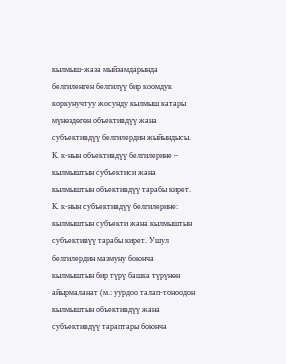кылмыш-жаза мыйзамдарында белгиленген белгилүү бир коомдук коркунучтуу жосунду кылмыш катары мүнөздөгөн объективдүү жана субъективдүү белгилердин жыйындысы. К. к-нын объективдүү белгилерине – кылмыштын субъектиси жана кылмыштын объективдүү тарабы кирет. К. к-нын субъективдүү белгилерине: кылмыштын субъекти жана кылмыштын субъективүү тарабы кирет. Ушул белгилердин мазмуну боюнча кылмыштын бир түрү башка түрүнөн айырмаланат (м.: уурдоо талап-тоноодон кылмыштын объективдүү жана субъективдүү тараптары боюнча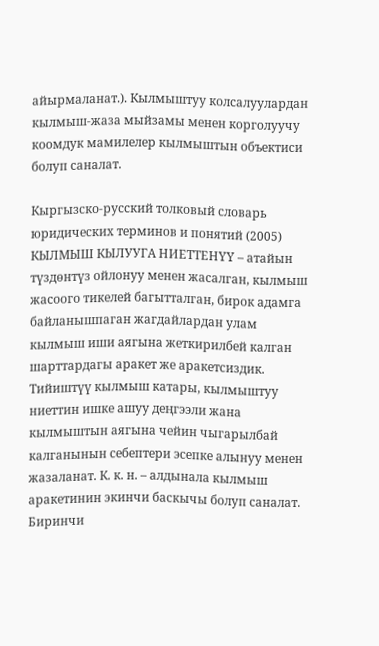айырмаланат.). Кылмыштуу колсалуулардан кылмыш-жаза мыйзамы менен корголуучу коомдук мамилелер кылмыштын объектиси болуп саналат.

Кыргызско-русский толковый словарь юридических терминов и понятий (2005)
КЫЛМЫШ КЫЛУУГА НИЕТТЕНҮҮ – атайын түздөнтүз ойлонуу менен жасалган, кылмыш жасоого тикелей багытталган, бирок адамга байланышпаган жагдайлардан улам кылмыш иши аягына жеткирилбей калган шарттардагы аракет же аракетсиздик. Тийиштүү кылмыш катары, кылмыштуу ниеттин ишке ашуу деңгээли жана кылмыштын аягына чейин чыгарылбай калганынын себептери эсепке алынуу менен жазаланат. К. к. н. – алдынала кылмыш аракетинин экинчи баскычы болуп саналат. Биринчи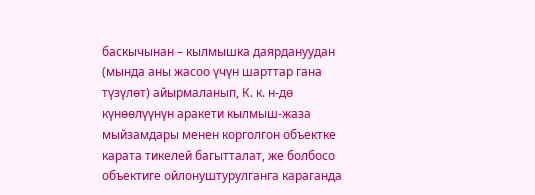баскычынан – кылмышка даярдануудан (мында аны жасоо үчүн шарттар гана түзүлөт) айырмаланып, К. к. н-дө күнөөлүүнүн аракети кылмыш-жаза мыйзамдары менен корголгон объектке карата тикелей багытталат, же болбосо объектиге ойлонуштурулганга караганда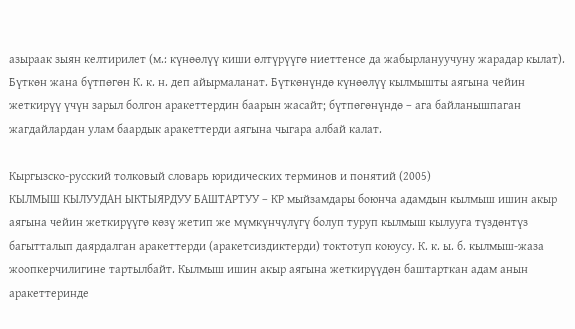азыраак зыян келтирилет (м.: күнөөлүү киши өлтүрүүгө ниеттенсе да жабырлануучуну жарадар кылат). Бүткөн жана бүтпөгөн К. к. н. деп айырмаланат. Бүткөнүндө күнөөлүү кылмышты аягына чейин жеткирүү үчүн зарыл болгон аракеттердин баарын жасайт; бүтпөгөнүндө – ага байланышпаган жагдайлардан улам баардык аракеттерди аягына чыгара албай калат.

Кыргызско-русский толковый словарь юридических терминов и понятий (2005)
КЫЛМЫШ КЫЛУУДАН ЫКТЫЯРДУУ БАШТАРТУУ – КР мыйзамдары боюнча адамдын кылмыш ишин акыр аягына чейин жеткирүүгө көзү жетип же мүмкүнчүлүгү болуп туруп кылмыш кылууга түздөнтүз багытталып даярдалган аракеттерди (аракетсиздиктерди) токтотуп коюусу. К. к. ы. б. кылмыш-жаза жоопкерчилигине тартылбайт. Кылмыш ишин акыр аягына жеткирүүдөн баштарткан адам анын аракеттеринде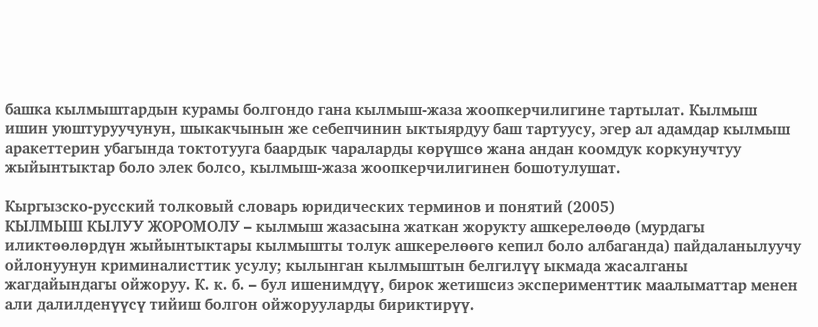башка кылмыштардын курамы болгондо гана кылмыш-жаза жоопкерчилигине тартылат. Кылмыш ишин уюштуруучунун, шыкакчынын же себепчинин ыктыярдуу баш тартуусу, эгер ал адамдар кылмыш аракеттерин убагында токтотууга баардык чараларды көрүшсө жана андан коомдук коркунучтуу жыйынтыктар боло элек болсо, кылмыш-жаза жоопкерчилигинен бошотулушат.

Кыргызско-русский толковый словарь юридических терминов и понятий (2005)
КЫЛМЫШ КЫЛУУ ЖОРОМОЛУ – кылмыш жазасына жаткан жорукту ашкерелөөдө (мурдагы иликтөөлөрдүн жыйынтыктары кылмышты толук ашкерелөөгө кепил боло албаганда) пайдаланылуучу ойлонуунун криминалисттик усулу; кылынган кылмыштын белгилүү ыкмада жасалганы жагдайындагы ойжоруу. К. к. б. – бул ишенимдүү, бирок жетишсиз эксперименттик маалыматтар менен али далилденүүсү тийиш болгон ойжорууларды бириктирүү.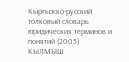Кыргызско-русский толковый словарь юридических терминов и понятий (2005)
КЫЛМЫШ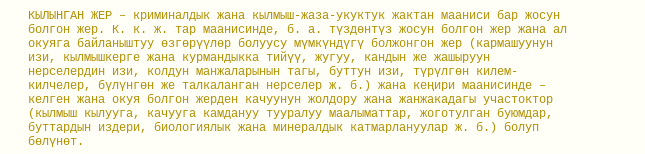КЫЛЫНГАН ЖЕР – криминалдык жана кылмыш-жаза-укуктук жактан мааниси бар жосун болгон жер. К. к. ж. тар маанисинде, б. а. түздөнтүз жосун болгон жер жана ал окуяга байланыштуу өзгөрүүлөр болуусу мүмкүндүгү болжонгон жер (кармашуунун изи, кылмышкерге жана курмандыкка тийүү, жугуу, кандын же жашыруун нерселердин изи, колдун манжаларынын тагы, буттун изи, түрүлгөн килем-килчелер, бүлүнгөн же талкаланган нерселер ж. б.) жана кеңири маанисинде – келген жана окуя болгон жерден качуунун жолдору жана жанжакадагы участоктор (кылмыш кылууга, качууга камдануу тууралуу маалыматтар, жоготулган буюмдар, буттардын издери, биологиялык жана минералдык катмарлануулар ж. б.) болуп бөлүнөт.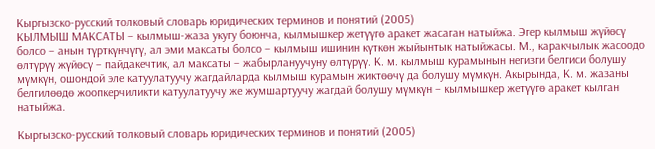Кыргызско-русский толковый словарь юридических терминов и понятий (2005)
КЫЛМЫШ МАКСАТЫ – кылмыш-жаза укугу боюнча, кылмышкер жетүүгө аракет жасаган натыйжа. Эгер кылмыш жүйөсү болсо – анын түрткүнчүгү, ал эми максаты болсо – кылмыш ишинин күткөн жыйынтык натыйжасы. М., каракчылык жасоодо өлтүрүү жүйөсү – пайдакечтик, ал максаты – жабырлануучуну өлтүрүү. К. м. кылмыш курамынын негизги белгиси болушу мүмкүн, ошондой эле катуулатуучу жагдайларда кылмыш курамын жиктөөчү да болушу мүмкүн. Акырында, К. м. жазаны белгилөөдө жоопкерчиликти катуулатуучу же жумшартуучу жагдай болушу мүмкүн – кылмышкер жетүүгө аракет кылган натыйжа.

Кыргызско-русский толковый словарь юридических терминов и понятий (2005)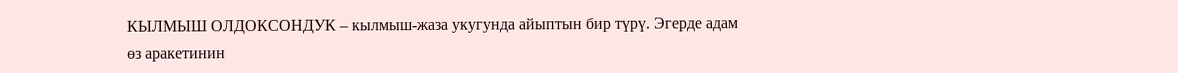КЫЛМЫШ ОЛДОКСОНДУК – кылмыш-жаза укугунда айыптын бир түрү. Эгерде адам өз аракетинин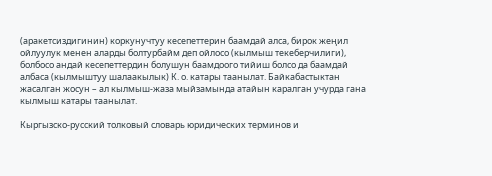(аракетсиздигинин) коркунучтуу кесепеттерин баамдай алса, бирок жеңил ойлуулук менен аларды болтурбайм деп ойлосо (кылмыш текеберчилиги), болбосо андай кесепеттердин болушун баамдоого тийиш болсо да баамдай албаса (кылмыштуу шалаакылык) К. о. катары таанылат. Байкабастыктан жасалган жосун – ал кылмыш-жаза мыйзамында атайын каралган учурда гана кылмыш катары таанылат.

Кыргызско-русский толковый словарь юридических терминов и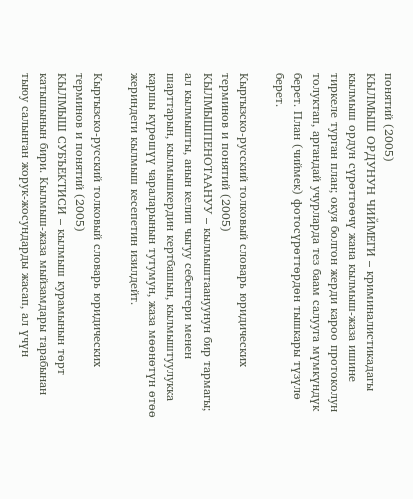понятий (2005)
КЫЛМЫШ ОРДУНУН ЧИЙМЕГИ – криминалистикадагы кылмыш ордун сүрөттөөчү жана кылмыш-жаза ишине тиркеле турган план; окуя болгон жерди кароо протоколун толуктап, аргандай учурларда тез баам салууга мүмкүндүк берет. План (чиймек) фотосүрөттөрдөн тышкары түзүлө берет.

Кыргызско-русский толковый словарь юридических терминов и понятий (2005)
КЫЛМЫШПЕНОТААНУУ – кылмыштаануунун бир тармагы; ал кылмышты, анын келип чыгуу себептери менен шарттарын, кылмышкердин кертбашын, кылмыштуулукка каршы күрөшүү чараларынын тутумун, жаза мөөнөтүн өтөө жериндеги кылмыш кесепетин изилдейт.

Кыргызско-русский толковый словарь юридических терминов и понятий (2005)
КЫЛМЫШ СУБЪЕКТИСИ – кылмыш курамынын төрт катышынын бири. Кылмыш-жаза мыйзамдары тарабынан тыюу салынган жорук-жосундарды жасап, ал үчүн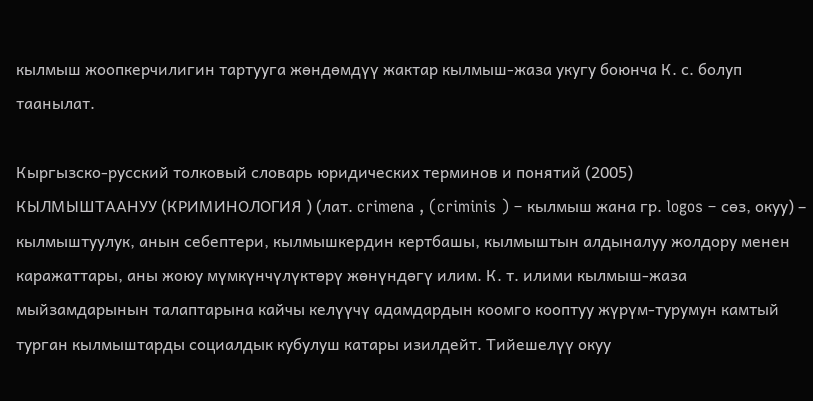кылмыш жоопкерчилигин тартууга жөндөмдүү жактар кылмыш-жаза укугу боюнча К. с. болуп таанылат.

Кыргызско-русский толковый словарь юридических терминов и понятий (2005)
КЫЛМЫШТААНУУ (КРИМИНОЛОГИЯ ) (лат. crimena , (criminis ) – кылмыш жана гр. logos – сөз, окуу) – кылмыштуулук, анын себептери, кылмышкердин кертбашы, кылмыштын алдыналуу жолдору менен каражаттары, аны жоюу мүмкүнчүлүктөрү жөнүндөгү илим. К. т. илими кылмыш-жаза мыйзамдарынын талаптарына кайчы келүүчү адамдардын коомго кооптуу жүрүм-турумун камтый турган кылмыштарды социалдык кубулуш катары изилдейт. Тийешелүү окуу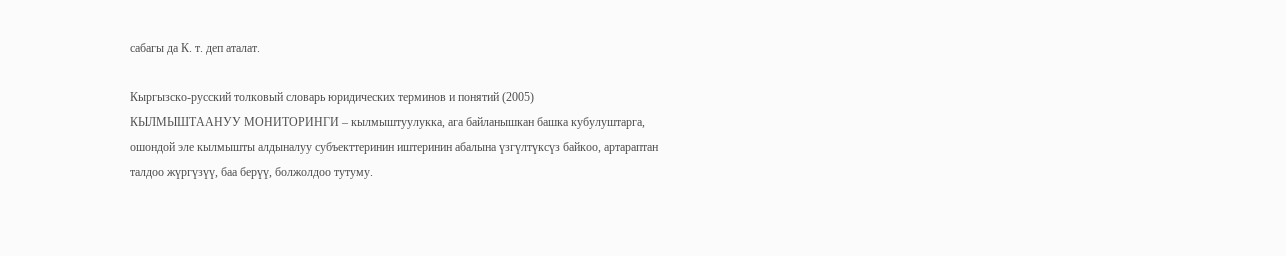сабагы да К. т. деп аталат.

Кыргызско-русский толковый словарь юридических терминов и понятий (2005)
КЫЛМЫШТААНУУ МОНИТОРИНГИ – кылмыштуулукка, ага байланышкан башка кубулуштарга, ошондой эле кылмышты алдыналуу субъекттеринин иштеринин абалына үзгүлтүксүз байкоо, артараптан талдоо жүргүзүү, баа берүү, болжолдоо тутуму.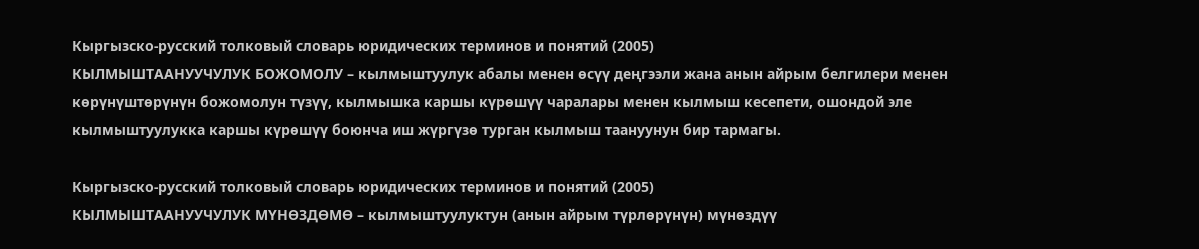Кыргызско-русский толковый словарь юридических терминов и понятий (2005)
КЫЛМЫШТААНУУЧУЛУК БОЖОМОЛУ – кылмыштуулук абалы менен өсүү деңгээли жана анын айрым белгилери менен көрүнүштөрүнүн божомолун түзүү, кылмышка каршы күрөшүү чаралары менен кылмыш кесепети, ошондой эле кылмыштуулукка каршы күрөшүү боюнча иш жүргүзө турган кылмыш таануунун бир тармагы.

Кыргызско-русский толковый словарь юридических терминов и понятий (2005)
КЫЛМЫШТААНУУЧУЛУК МҮНӨЗДӨМӨ – кылмыштуулуктун (анын айрым түрлөрүнүн) мүнөздүү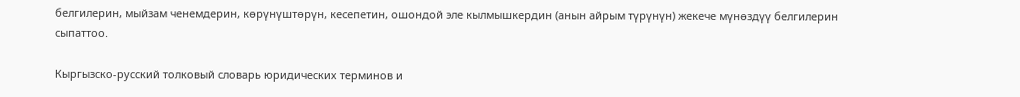белгилерин, мыйзам ченемдерин, көрүнүштөрүн, кесепетин, ошондой эле кылмышкердин (анын айрым түрүнүн) жекече мүнөздүү белгилерин сыпаттоо.

Кыргызско-русский толковый словарь юридических терминов и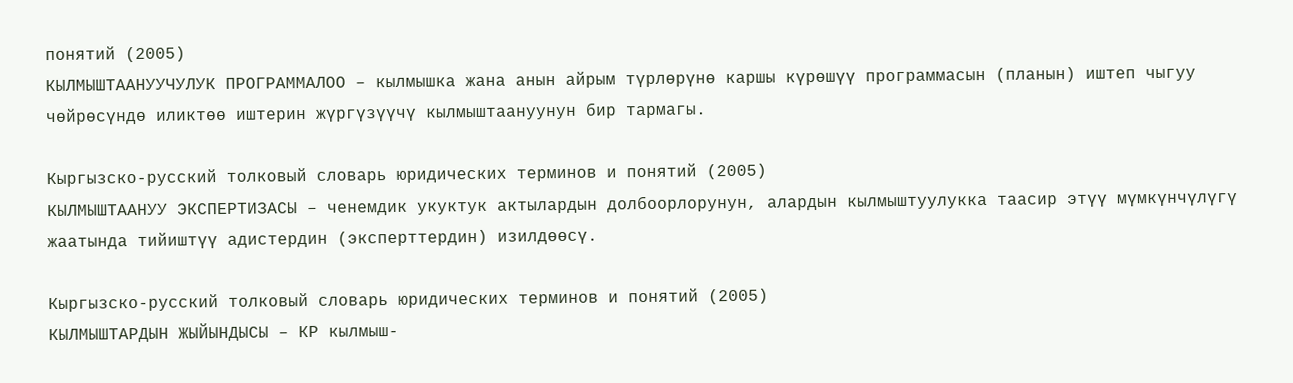понятий (2005)
КЫЛМЫШТААНУУЧУЛУК ПРОГРАММАЛОО – кылмышка жана анын айрым түрлөрүнө каршы күрөшүү программасын (планын) иштеп чыгуу чөйрөсүндө иликтөө иштерин жүргүзүүчү кылмыштаануунун бир тармагы.

Кыргызско-русский толковый словарь юридических терминов и понятий (2005)
КЫЛМЫШТААНУУ ЭКСПЕРТИЗАСЫ – ченемдик укуктук актылардын долбоорлорунун, алардын кылмыштуулукка таасир этүү мүмкүнчүлүгү жаатында тийиштүү адистердин (эксперттердин) изилдөөсү.

Кыргызско-русский толковый словарь юридических терминов и понятий (2005)
КЫЛМЫШТАРДЫН ЖЫЙЫНДЫСЫ – КР кылмыш-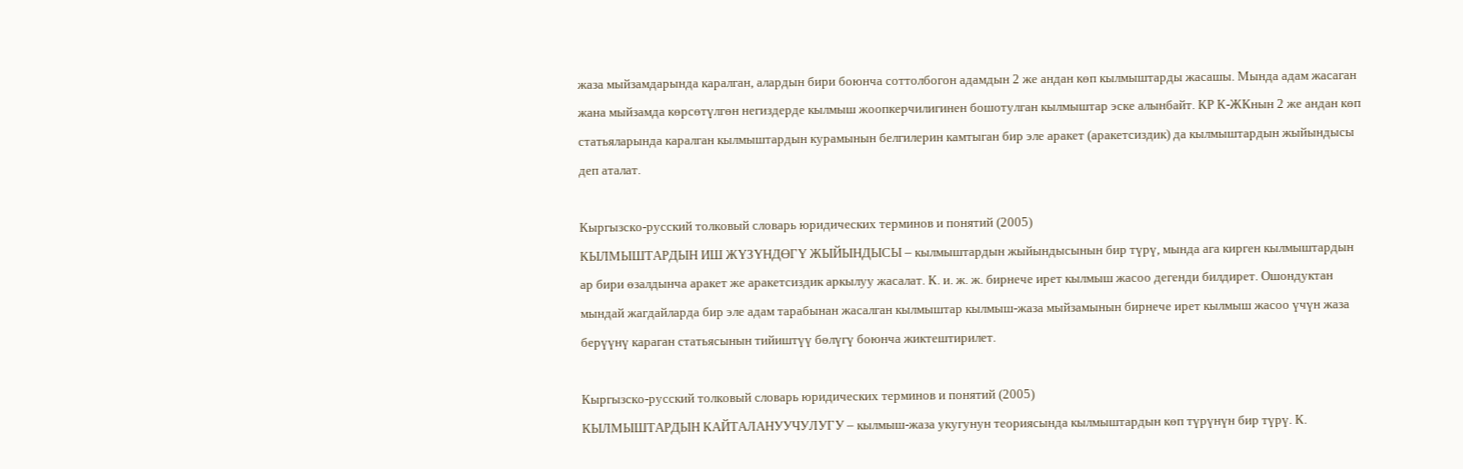жаза мыйзамдарында каралган, алардын бири боюнча соттолбогон адамдын 2 же андан көп кылмыштарды жасашы. Мында адам жасаган жана мыйзамда көрсөтүлгөн негиздерде кылмыш жоопкерчилигинен бошотулган кылмыштар эске алынбайт. КР К-ЖКнын 2 же андан көп статьяларында каралган кылмыштардын курамынын белгилерин камтыган бир эле аракет (аракетсиздик) да кылмыштардын жыйындысы деп аталат.

Кыргызско-русский толковый словарь юридических терминов и понятий (2005)
КЫЛМЫШТАРДЫН ИШ ЖҮЗҮНДӨГҮ ЖЫЙЫНДЫСЫ – кылмыштардын жыйындысынын бир түрү, мында ага кирген кылмыштардын ар бири өзалдынча аракет же аракетсиздик аркылуу жасалат. К. и. ж. ж. бирнече ирет кылмыш жасоо дегенди билдирет. Ошондуктан мындай жагдайларда бир эле адам тарабынан жасалган кылмыштар кылмыш-жаза мыйзамынын бирнече ирет кылмыш жасоо үчүн жаза берүүнү караган статьясынын тийиштүү бөлүгү боюнча жиктештирилет.

Кыргызско-русский толковый словарь юридических терминов и понятий (2005)
КЫЛМЫШТАРДЫН КАЙТАЛАНУУЧУЛУГУ – кылмыш-жаза укугунун теориясында кылмыштардын көп түрүнүн бир түрү. К.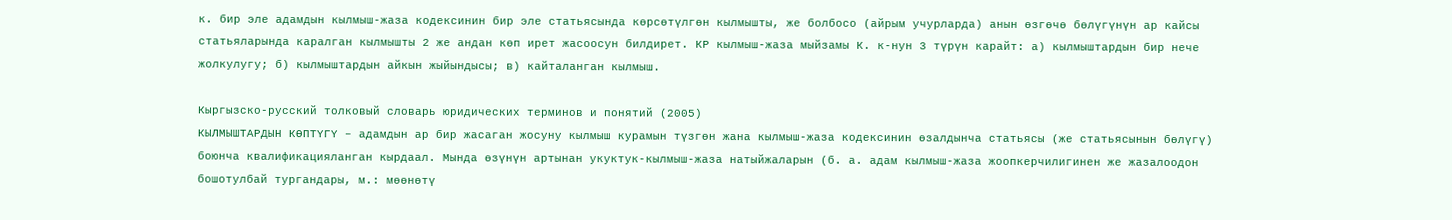к. бир эле адамдын кылмыш-жаза кодексинин бир эле статьясында көрсөтүлгөн кылмышты, же болбосо (айрым учурларда) анын өзгөчө бөлүгүнүн ар кайсы статьяларында каралган кылмышты 2 же андан көп ирет жасоосун билдирет. КР кылмыш-жаза мыйзамы К. к-нун 3 түрүн карайт: а) кылмыштардын бир нече жолкулугу; б) кылмыштардын айкын жыйындысы; в) кайталанган кылмыш.

Кыргызско-русский толковый словарь юридических терминов и понятий (2005)
КЫЛМЫШТАРДЫН КӨПТҮГҮ – адамдын ар бир жасаган жосуну кылмыш курамын түзгөн жана кылмыш-жаза кодексинин өзалдынча статьясы (же статьясынын бөлүгү) боюнча квалификацияланган кырдаал. Мында өзүнүн артынан укуктук-кылмыш-жаза натыйжаларын (б. а. адам кылмыш-жаза жоопкерчилигинен же жазалоодон бошотулбай тургандары, м.: мөөнөтү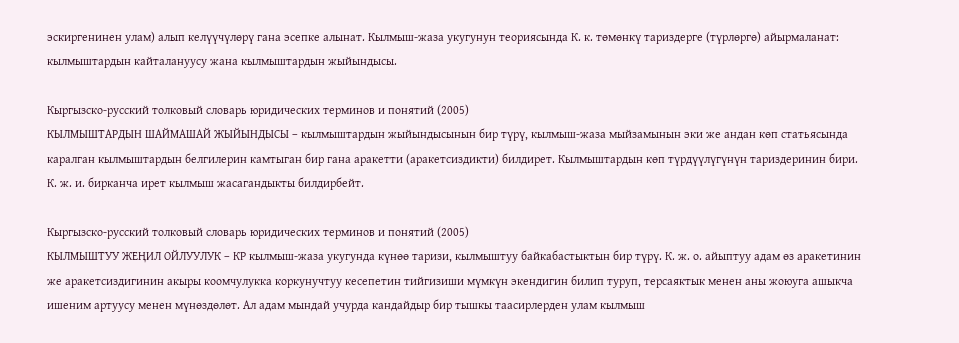эскиргенинен улам) алып келүүчүлөрү гана эсепке алынат. Кылмыш-жаза укугунун теориясында К. к. төмөнкү тариздерге (түрлөргө) айырмаланат: кылмыштардын кайталануусу жана кылмыштардын жыйындысы.

Кыргызско-русский толковый словарь юридических терминов и понятий (2005)
КЫЛМЫШТАРДЫН ШАЙМАШАЙ ЖЫЙЫНДЫСЫ – кылмыштардын жыйындысынын бир түрү, кылмыш-жаза мыйзамынын эки же андан көп статьясында каралган кылмыштардын белгилерин камтыган бир гана аракетти (аракетсиздикти) билдирет. Кылмыштардын көп түрдүүлүгүнүн тариздеринин бири. К. ж. и. бирканча ирет кылмыш жасагандыкты билдирбейт.

Кыргызско-русский толковый словарь юридических терминов и понятий (2005)
КЫЛМЫШТУУ ЖЕҢИЛ ОЙЛУУЛУК – КР кылмыш-жаза укугунда күнөө таризи, кылмыштуу байкабастыктын бир түрү. К. ж. о. айыптуу адам өз аракетинин же аракетсиздигинин акыры коомчулукка коркунучтуу кесепетин тийгизиши мүмкүн экендигин билип туруп, терсаяктык менен аны жоюуга ашыкча ишеним артуусу менен мүнөздөлөт. Ал адам мындай учурда кандайдыр бир тышкы таасирлерден улам кылмыш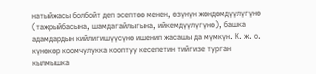натыйжасы болбойт деп эсептөө менен, өзүнүн жөндөмдүүлүгүнө (тажрыйбасына, шамдагайлыгына, ийкемдүүлүгүнө), башка адамдардын кийлигишүүсүнө ишенип жасашы да мүмкүн. К. ж. о. күнөкөр коомчулукка кооптуу кесепетин тийгизе турган кылмышка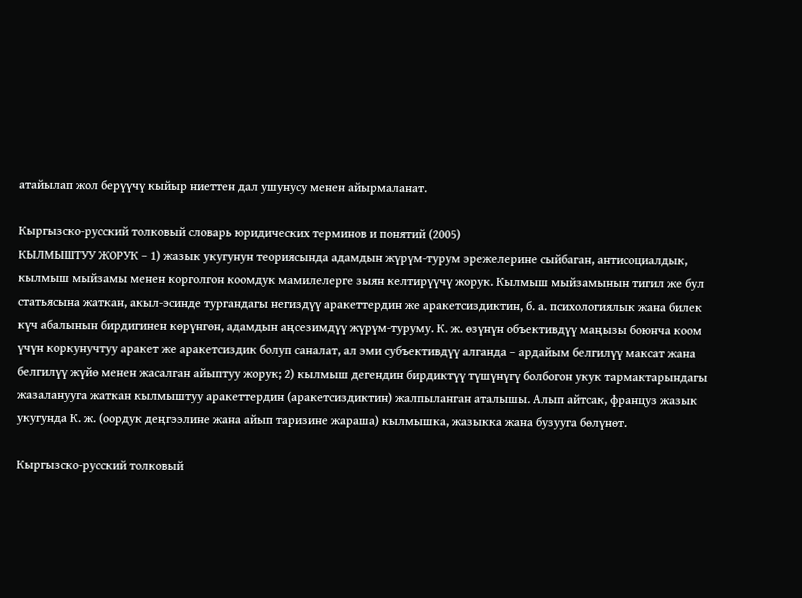атайылап жол берүүчү кыйыр ниеттен дал ушунусу менен айырмаланат.

Кыргызско-русский толковый словарь юридических терминов и понятий (2005)
КЫЛМЫШТУУ ЖОРУК – 1) жазык укугунун теориясында адамдын жүрүм-турум эрежелерине сыйбаган, антисоциалдык, кылмыш мыйзамы менен корголгон коомдук мамилелерге зыян келтирүүчү жорук. Кылмыш мыйзамынын тигил же бул статьясына жаткан, акыл-эсинде тургандагы негиздүү аракеттердин же аракетсиздиктин, б. а. психологиялык жана билек күч абалынын бирдигинен көрүнгөн, адамдын аңсезимдүү жүрүм-туруму. К. ж. өзүнүн объективдүү маңызы боюнча коом үчүн коркунучтуу аракет же аракетсиздик болуп саналат, ал эми субъективдүү алганда – ардайым белгилүү максат жана белгилүү жүйө менен жасалган айыптуу жорук; 2) кылмыш дегендин бирдиктүү түшүнүгү болбогон укук тармактарындагы жазаланууга жаткан кылмыштуу аракеттердин (аракетсиздиктин) жалпыланган аталышы. Алып айтсак, француз жазык укугунда К. ж. (оордук деңгээлине жана айып таризине жараша) кылмышка, жазыкка жана бузууга бөлүнөт.

Кыргызско-русский толковый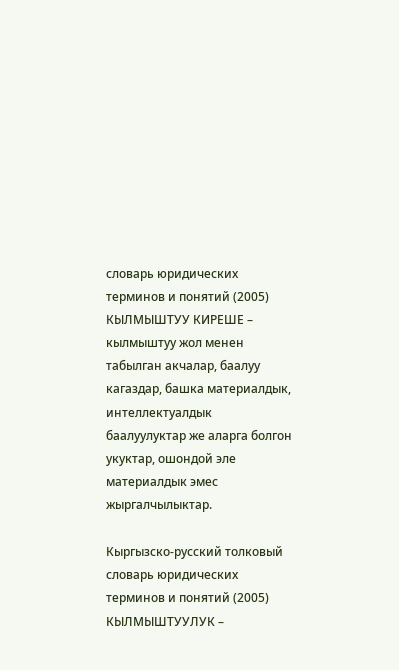словарь юридических терминов и понятий (2005)
КЫЛМЫШТУУ КИРЕШЕ – кылмыштуу жол менен табылган акчалар, баалуу кагаздар, башка материалдык, интеллектуалдык баалуулуктар же аларга болгон укуктар, ошондой эле материалдык эмес жыргалчылыктар.

Кыргызско-русский толковый словарь юридических терминов и понятий (2005)
КЫЛМЫШТУУЛУК –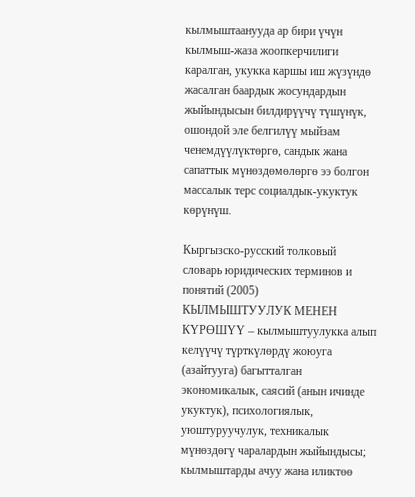кылмыштаанууда ар бири үчүн кылмыш-жаза жоопкерчилиги каралган, укукка каршы иш жүзүндө жасалган баардык жосундардын жыйындысын билдирүүчү түшүнүк, ошондой эле белгилүү мыйзам ченемдүүлүктөргө, сандык жана сапаттык мүнөздөмөлөргө ээ болгон массалык терс социалдык-укуктук көрүнүш.

Кыргызско-русский толковый словарь юридических терминов и понятий (2005)
КЫЛМЫШТУУЛУК МЕНЕН КҮРӨШҮҮ – кылмыштуулукка алып келүүчү түрткүлөрдү жоюуга (азайтууга) багытталган экономикалык, саясий (анын ичинде укуктук), психологиялык, уюштуруучулук, техникалык мүнөздөгү чаралардын жыйындысы; кылмыштарды ачуу жана иликтөө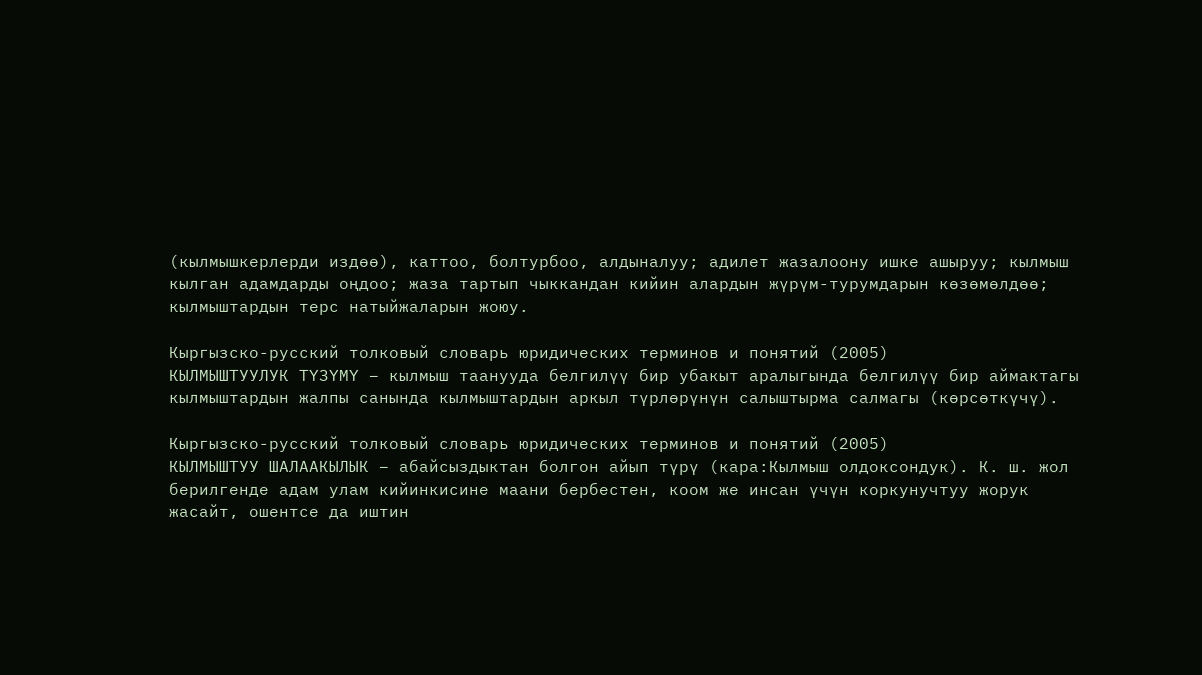(кылмышкерлерди издөө), каттоо, болтурбоо, алдыналуу; адилет жазалоону ишке ашыруу; кылмыш кылган адамдарды оңдоо; жаза тартып чыккандан кийин алардын жүрүм-турумдарын көзөмөлдөө; кылмыштардын терс натыйжаларын жоюу.

Кыргызско-русский толковый словарь юридических терминов и понятий (2005)
КЫЛМЫШТУУЛУК ТҮЗҮМҮ – кылмыш таанууда белгилүү бир убакыт аралыгында белгилүү бир аймактагы кылмыштардын жалпы санында кылмыштардын аркыл түрлөрүнүн салыштырма салмагы (көрсөткүчү).

Кыргызско-русский толковый словарь юридических терминов и понятий (2005)
КЫЛМЫШТУУ ШАЛААКЫЛЫК – абайсыздыктан болгон айып түрү (кара:Кылмыш олдоксондук). К. ш. жол берилгенде адам улам кийинкисине маани бербестен, коом же инсан үчүн коркунучтуу жорук жасайт, ошентсе да иштин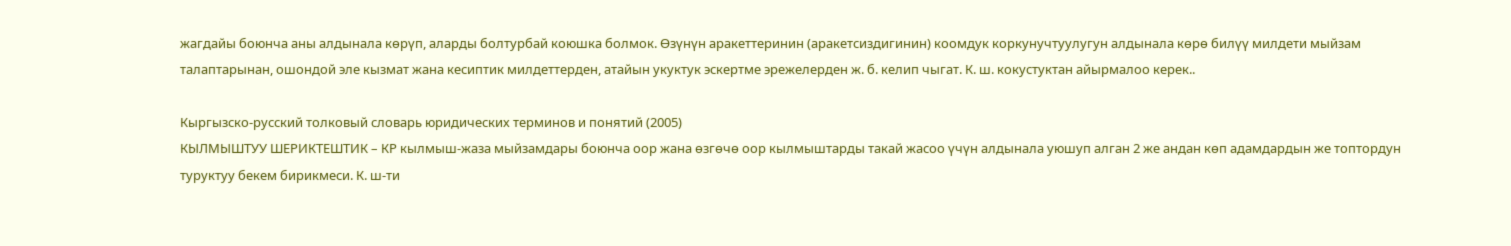жагдайы боюнча аны алдынала көрүп, аларды болтурбай коюшка болмок. Өзүнүн аракеттеринин (аракетсиздигинин) коомдук коркунучтуулугун алдынала көрө билүү милдети мыйзам талаптарынан, ошондой эле кызмат жана кесиптик милдеттерден, атайын укуктук эскертме эрежелерден ж. б. келип чыгат. К. ш. кокустуктан айырмалоо керек..

Кыргызско-русский толковый словарь юридических терминов и понятий (2005)
КЫЛМЫШТУУ ШЕРИКТЕШТИК – КР кылмыш-жаза мыйзамдары боюнча оор жана өзгөчө оор кылмыштарды такай жасоо үчүн алдынала уюшуп алган 2 же андан көп адамдардын же топтордун туруктуу бекем бирикмеси. К. ш-ти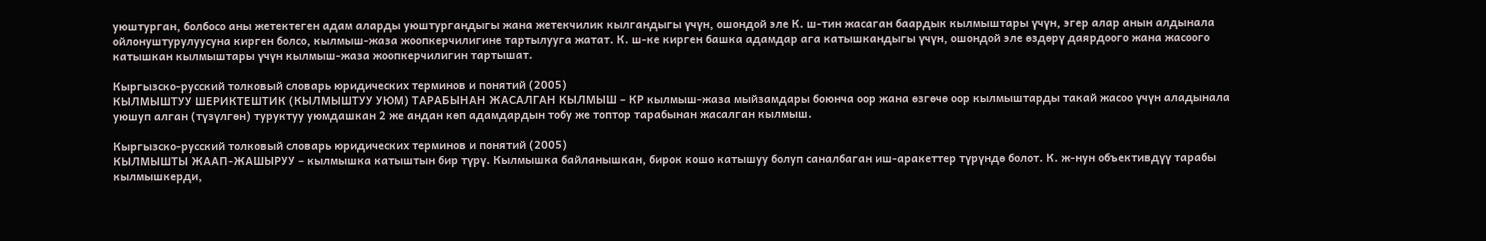уюштурган, болбосо аны жетектеген адам аларды уюштургандыгы жана жетекчилик кылгандыгы үчүн, ошондой эле К. ш-тин жасаган баардык кылмыштары үчүн, эгер алар анын алдынала ойлонуштурулуусуна кирген болсо, кылмыш-жаза жоопкерчилигине тартылууга жатат. К. ш-ке кирген башка адамдар ага катышкандыгы үчүн, ошондой эле өздөрү даярдоого жана жасоого катышкан кылмыштары үчүн кылмыш-жаза жоопкерчилигин тартышат.

Кыргызско-русский толковый словарь юридических терминов и понятий (2005)
КЫЛМЫШТУУ ШЕРИКТЕШТИК (КЫЛМЫШТУУ УЮМ) ТАРАБЫНАН ЖАСАЛГАН КЫЛМЫШ – КР кылмыш-жаза мыйзамдары боюнча оор жана өзгөчө оор кылмыштарды такай жасоо үчүн аладынала уюшуп алган (түзүлгөн) туруктуу уюмдашкан 2 же андан көп адамдардын тобу же топтор тарабынан жасалган кылмыш.

Кыргызско-русский толковый словарь юридических терминов и понятий (2005)
КЫЛМЫШТЫ ЖААП-ЖАШЫРУУ – кылмышка катыштын бир түрү. Кылмышка байланышкан, бирок кошо катышуу болуп саналбаган иш-аракеттер түрүндө болот. К. ж-нун объективдүү тарабы кылмышкерди,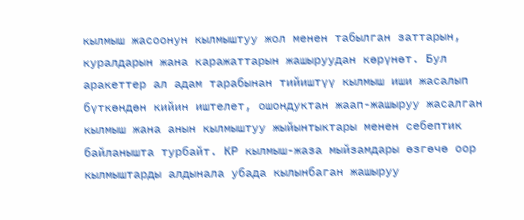кылмыш жасоонун кылмыштуу жол менен табылган заттарын, куралдарын жана каражаттарын жашыруудан көрүнөт. Бул аракеттер ал адам тарабынан тийиштүү кылмыш иши жасалып бүткөндөн кийин иштелет, ошондуктан жаап-жашыруу жасалган кылмыш жана анын кылмыштуу жыйынтыктары менен себептик байланышта турбайт. КР кылмыш-жаза мыйзамдары өзгөчө оор кылмыштарды алдынала убада кылынбаган жашыруу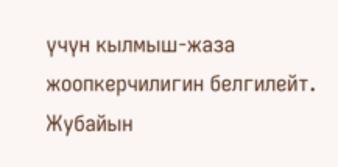үчүн кылмыш-жаза жоопкерчилигин белгилейт. Жубайын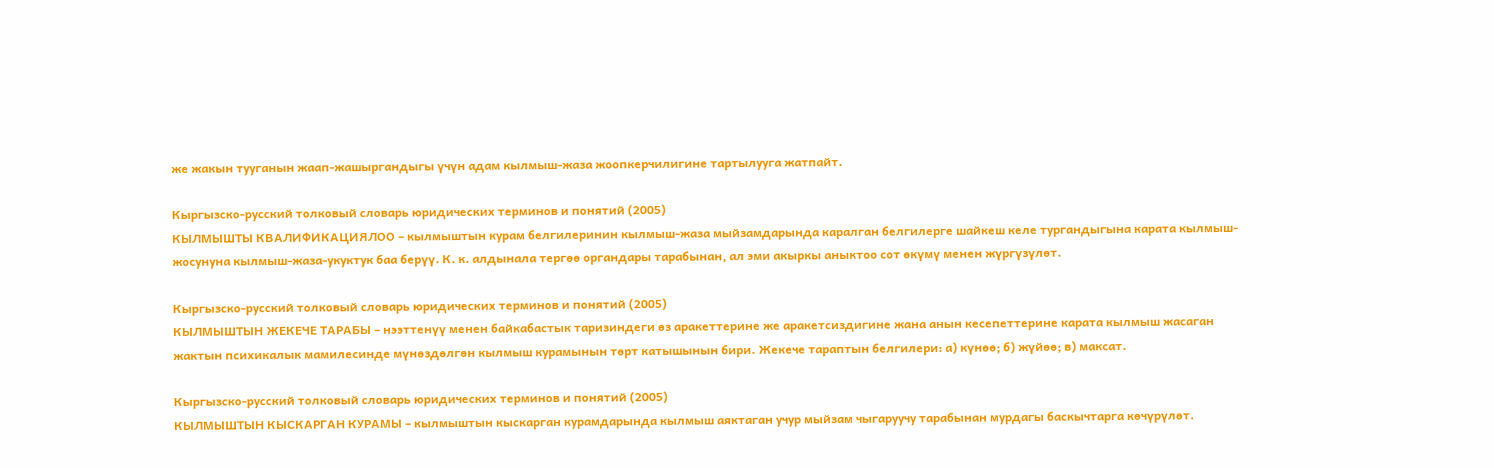же жакын тууганын жаап-жашыргандыгы үчүн адам кылмыш-жаза жоопкерчилигине тартылууга жатпайт.

Кыргызско-русский толковый словарь юридических терминов и понятий (2005)
КЫЛМЫШТЫ КВАЛИФИКАЦИЯЛОО – кылмыштын курам белгилеринин кылмыш-жаза мыйзамдарында каралган белгилерге шайкеш келе тургандыгына карата кылмыш-жосунуна кылмыш-жаза-укуктук баа берүү. К. к. алдынала тергөө органдары тарабынан, ал эми акыркы аныктоо сот өкүмү менен жүргүзүлөт.

Кыргызско-русский толковый словарь юридических терминов и понятий (2005)
КЫЛМЫШТЫН ЖЕКЕЧЕ ТАРАБЫ – нээттенүү менен байкабастык таризиндеги өз аракеттерине же аракетсиздигине жана анын кесепеттерине карата кылмыш жасаган жактын психикалык мамилесинде мүнөздөлгөн кылмыш курамынын төрт катышынын бири. Жекече тараптын белгилери: а) күнөө; б) жүйөө; в) максат.

Кыргызско-русский толковый словарь юридических терминов и понятий (2005)
КЫЛМЫШТЫН КЫСКАРГАН КУРАМЫ – кылмыштын кыскарган курамдарында кылмыш аяктаган учур мыйзам чыгаруучу тарабынан мурдагы баскычтарга көчүрүлөт.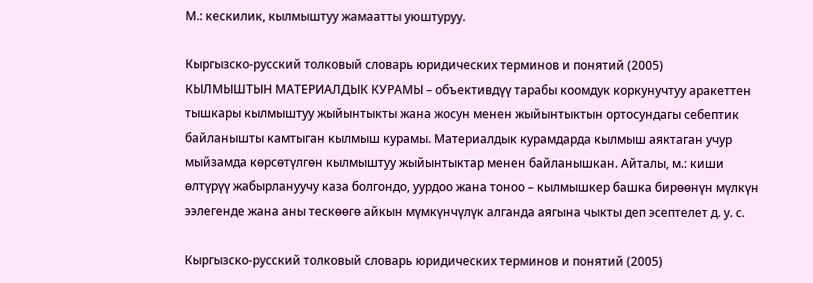М.: кескилик, кылмыштуу жамаатты уюштуруу.

Кыргызско-русский толковый словарь юридических терминов и понятий (2005)
КЫЛМЫШТЫН МАТЕРИАЛДЫК КУРАМЫ – объективдүү тарабы коомдук коркунучтуу аракеттен тышкары кылмыштуу жыйынтыкты жана жосун менен жыйынтыктын ортосундагы себептик байланышты камтыган кылмыш курамы. Материалдык курамдарда кылмыш аяктаган учур мыйзамда көрсөтүлгөн кылмыштуу жыйынтыктар менен байланышкан. Айталы, м.: киши өлтүрүү жабырлануучу каза болгондо, уурдоо жана тоноо – кылмышкер башка бирөөнүн мүлкүн ээлегенде жана аны тескөөгө айкын мүмкүнчүлүк алганда аягына чыкты деп эсептелет д. у. с.

Кыргызско-русский толковый словарь юридических терминов и понятий (2005)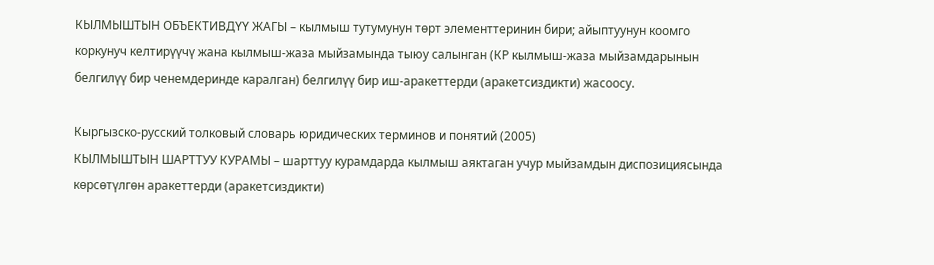КЫЛМЫШТЫН ОБЪЕКТИВДҮҮ ЖАГЫ – кылмыш тутумунун төрт элементтеринин бири; айыптуунун коомго коркунуч келтирүүчү жана кылмыш-жаза мыйзамында тыюу салынган (КР кылмыш-жаза мыйзамдарынын белгилүү бир ченемдеринде каралган) белгилүү бир иш-аракеттерди (аракетсиздикти) жасоосу.

Кыргызско-русский толковый словарь юридических терминов и понятий (2005)
КЫЛМЫШТЫН ШАРТТУУ КУРАМЫ – шарттуу курамдарда кылмыш аяктаган учур мыйзамдын диспозициясында көрсөтүлгөн аракеттерди (аракетсиздикти)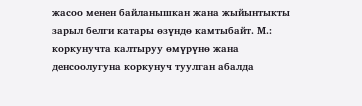жасоо менен байланышкан жана жыйынтыкты зарыл белги катары өзүндө камтыбайт. М.: коркунучта калтыруу өмүрүнө жана денсоолугуна коркунуч туулган абалда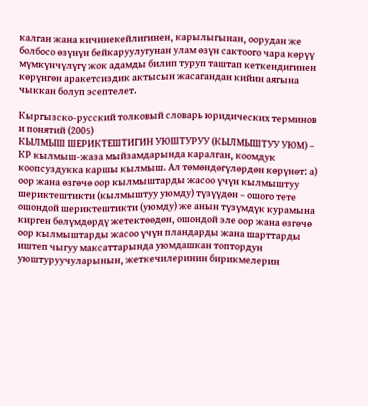калган жана кичинекейлигинен, карылыгынан, оорудан же болбосо өзүнүн бейкаруулугунан улам өзүн сактоого чара көрүү мүмкүнчүлүгү жок адамды билип туруп таштап кеткендигинен көрүнгөн аракетсиздик актысын жасагандан кийин аягына чыккан болуп эсептелет.

Кыргызско-русский толковый словарь юридических терминов и понятий (2005)
КЫЛМЫШ ШЕРИКТЕШТИГИН УЮШТУРУУ (КЫЛМЫШТУУ УЮМ) – КР кылмыш-жаза мыйзамдарында каралган, коомдук коопсуздукка каршы кылмыш. Ал төмөндөгүлөрдөн көрүнөт: а) оор жана өзгөчө оор кылмыштарды жасоо үчүн кылмыштуу шериктештикти (кылмыштуу уюмду) түзүүдөн – ошого тете ошондой шериктештикти (уюмду) же анын түзүмдүк курамына кирген бөлүмдөрдү жетектөөдөн, ошондой эле оор жана өзгөчө оор кылмыштарды жасоо үчүн пландарды жана шарттарды иштеп чыгуу максаттарында уюмдашкан топтордун уюштуруучуларынын, жеткечилеринин бирикмелерин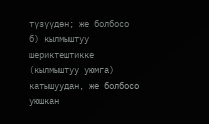түзүүдөн; же болбосо б) кылмыштуу шериктештикке (кылмыштуу уюмга) катышуудан, же болбосо уюшкан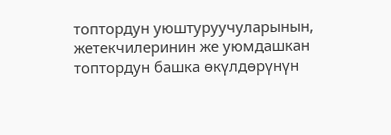топтордун уюштуруучуларынын, жетекчилеринин же уюмдашкан топтордун башка өкүлдөрүнүн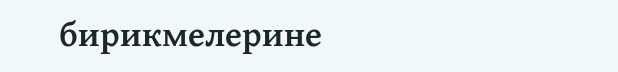бирикмелерине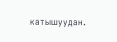катышуудан.